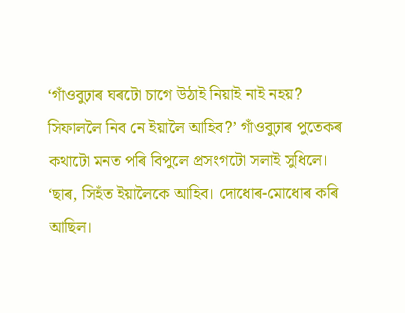‘গাঁওবুঢ়াৰ ঘৰটো চাগে উঠাই নিয়াই নাই নহয়? সিফাললৈ নিব নে ইয়ালৈ আহিব?’ গাঁওবুঢ়াৰ পুতেকৰ কথাটো মনত পৰি বিপুলে প্ৰসংগটো সলাই সুধিলে।
‘ছাৰ, সিহঁত ইয়ালৈকে আহিব। দোধোৰ-মোধোৰ কৰি আছিল।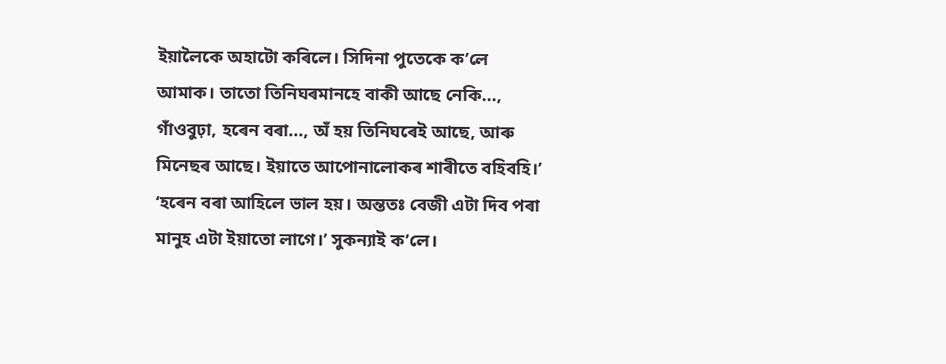ইয়ালৈকে অহাটো কৰিলে। সিদিনা পুতেকে ক’লে আমাক। তাতো তিনিঘৰমানহে বাকী আছে নেকি..., গাঁওবুঢ়া, হৰেন বৰা..., অঁ হয় তিনিঘৰেই আছে, আৰু মিনেছৰ আছে। ইয়াতে আপোনালোকৰ শাৰীতে বহিবহি।’
‘হৰেন বৰা আহিলে ভাল হয়। অন্ততঃ বেজী এটা দিব পৰা মানুহ এটা ইয়াতো লাগে।’ সুকন্যাই ক’লে।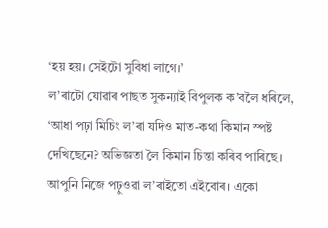‘হয় হয়। সেইটো সুবিধা লাগে।’
ল’ৰাটো যোৱাৰ পাছত সুকন্যাই বিপুলক ক’বলৈ ধৰিলে, ‘আধা পঢ়া মিচিং ল’ৰা যদিও মাত-কথা কিমান স্পষ্ট দেখিছেনে? অভিজ্ঞতা লৈ কিমান চিন্তা কৰিব পাৰিছে। আপুনি নিজে পঢ়ুওৱা ল’ৰাইতো এইবোৰ। একো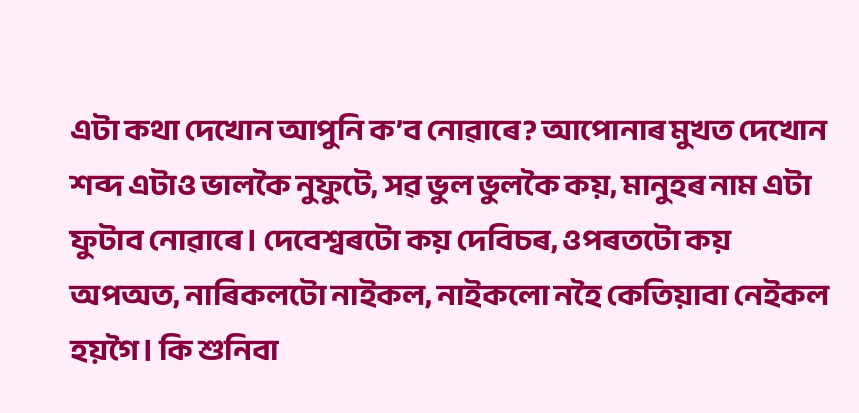এটা কথা দেখোন আপুনি ক’ব নোৱাৰে? আপোনাৰ মুখত দেখোন শব্দ এটাও ভালকৈ নুফুটে, সৱ ভুল ভুলকৈ কয়, মানুহৰ নাম এটা ফুটাব নোৱাৰে। দেবেশ্বৰটো কয় দেবিচৰ, ওপৰতটো কয় অপঅত, নাৰিকলটো নাইকল, নাইকলো নহৈ কেতিয়াবা নেইকল হয়গৈ। কি শুনিবা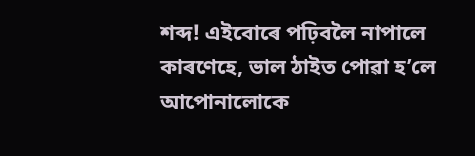শব্দ! এইবোৰে পঢ়িবলৈ নাপালে কাৰণেহে, ভাল ঠাইত পোৱা হ’লে আপোনালোকে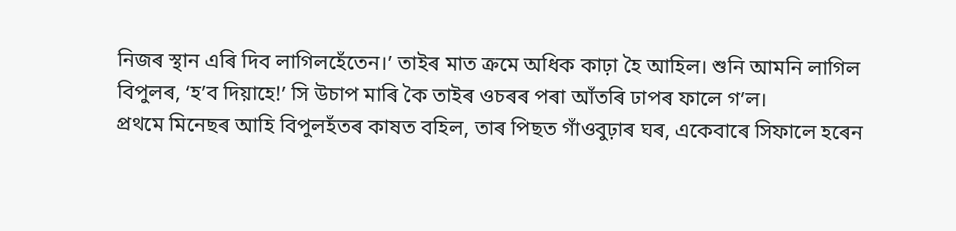নিজৰ স্থান এৰি দিব লাগিলহেঁতেন।’ তাইৰ মাত ক্ৰমে অধিক কাঢ়া হৈ আহিল। শুনি আমনি লাগিল বিপুলৰ, ‘হ’ব দিয়াহে!’ সি উচাপ মাৰি কৈ তাইৰ ওচৰৰ পৰা আঁতৰি ঢাপৰ ফালে গ’ল।
প্ৰথমে মিনেছৰ আহি বিপুলহঁতৰ কাষত বহিল, তাৰ পিছত গাঁওবুঢ়াৰ ঘৰ, একেবাৰে সিফালে হৰেন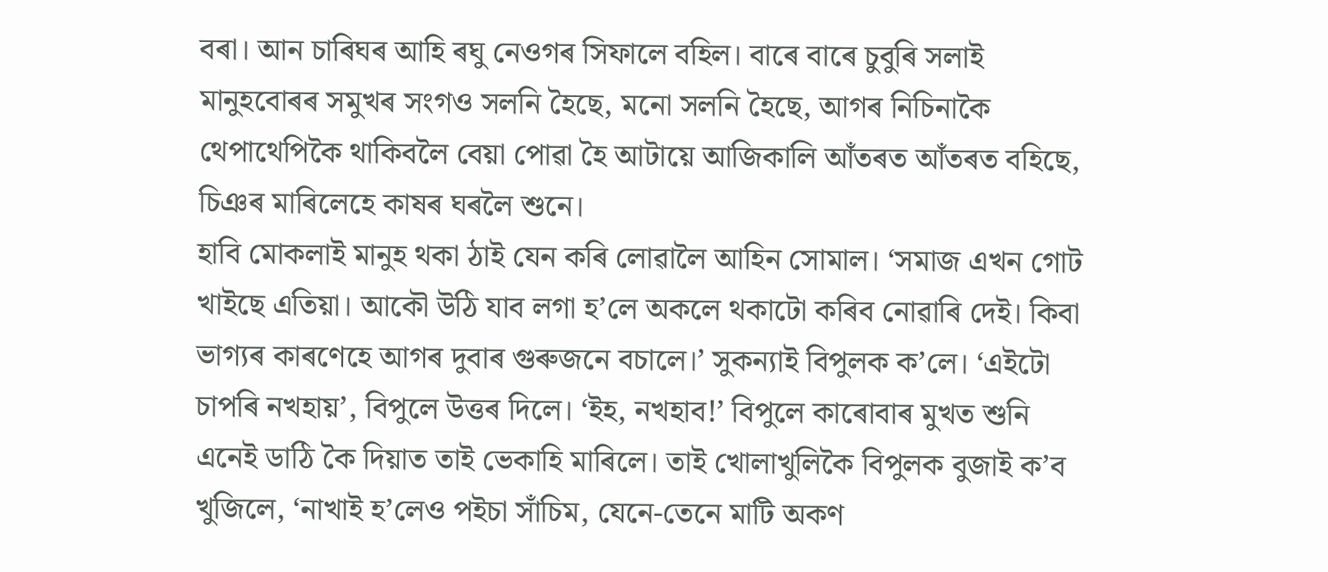বৰা। আন চাৰিঘৰ আহি ৰঘু নেওগৰ সিফালে বহিল। বাৰে বাৰে চুবুৰি সলাই মানুহবোৰৰ সমুখৰ সংগও সলনি হৈছে, মনো সলনি হৈছে, আগৰ নিচিনাকৈ থেপাথেপিকৈ থাকিবলৈ বেয়া পোৱা হৈ আটায়ে আজিকালি আঁতৰত আঁতৰত বহিছে, চিঞৰ মাৰিলেহে কাষৰ ঘৰলৈ শুনে।
হাবি মোকলাই মানুহ থকা ঠাই যেন কৰি লোৱালৈ আহিন সোমাল। ‘সমাজ এখন গোট খাইছে এতিয়া। আকৌ উঠি যাব লগা হ’লে অকলে থকাটো কৰিব নোৱাৰি দেই। কিবা ভাগ্যৰ কাৰণেহে আগৰ দুবাৰ গুৰুজনে বচালে।’ সুকন্যাই বিপুলক ক’লে। ‘এইটো চাপৰি নখহায়’, বিপুলে উত্তৰ দিলে। ‘ইহ, নখহাব!’ বিপুলে কাৰোবাৰ মুখত শুনি এনেই ডাঠি কৈ দিয়াত তাই ভেকাহি মাৰিলে। তাই খোলাখুলিকৈ বিপুলক বুজাই ক’ব খুজিলে, ‘নাখাই হ’লেও পইচা সাঁচিম, যেনে-তেনে মাটি অকণ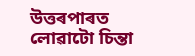উত্তৰপাৰত লোৱাটো চিন্তা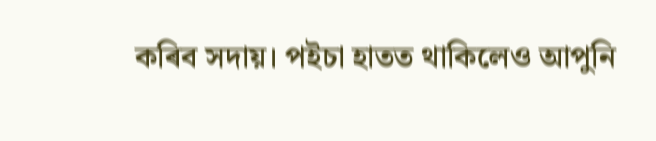কৰিব সদায়। পইচা হাতত থাকিলেও আপুনি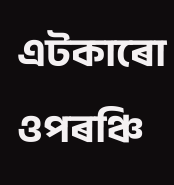এটকাৰো ওপৰঞ্চি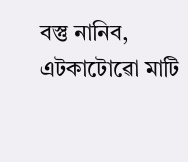বস্তু নানিব, এটকাটোৱো মাটি